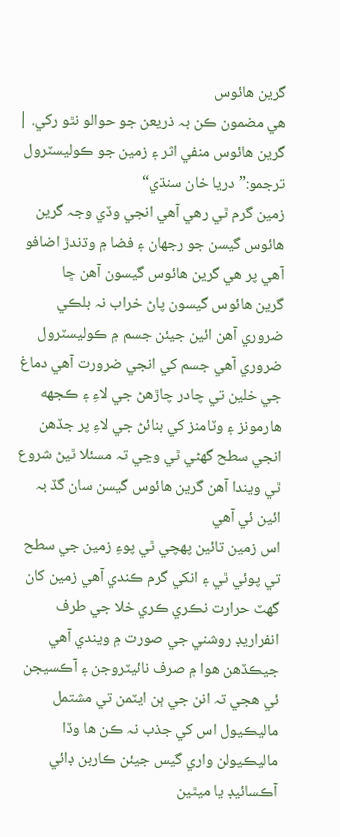گرين هائوس
ھي مضمون ڪن بہ ذريعن جو حوالو نٿو رکي. |
گرين هائوس منفي اثر ۽ زمين جو ڪوليسٽرول
ترجمو:”دريا خان سنڌي“
زمين گرم ٿي رهي آهي انجي وڏي وجہ گرين هائوس گيسن جو رجهان ۽ فضا ۾ وڌندڙ اضافو آهي پر هي گرين هائوس گيسون آهن ڇا
گرين هائوس گيسون پاڻ خراب نہ بلڪي ضروري آهن ائين جيئن جسم ۾ ڪوليسٽرول ضروري آهي جسم کي انجي ضرورت آهي دماغ جي خلين تي چادر چاڙهڻ جي لاءِ ۽ ڪجهه هارمونز ۽ وٽامنز کي بنائڻ جي لاءِ پر جڏهن انجي سطح گھڻي ٿي وڃي تہ مسئلا ٿيڻ شروع ٿي ويندا آهن گرين هائوس گيسن سان گڏ بہ ائين ئي آهي
اس زمين تائين پهچي ٿي پوءِ زمين جي سطح تي پوئي ٿي ۽ انکي گرم ڪندي آهي زمين کان گھٽ حرارت نڪري ڪري خلا جي طرف انفراريڊ روشني جي صورت ۾ ويندي آهي جيڪڏهن هوا ۾ صرف نائيٽروجن ۽ آڪسيجن ئي هجي تہ انن جي ٻن ايٽمن تي مشتمل ماليڪيول اس کي جذب نہ ڪن ها وڏا ماليڪيولن واري گيس جيئن ڪاربن ڊائي آڪسائيڊ يا ميٿين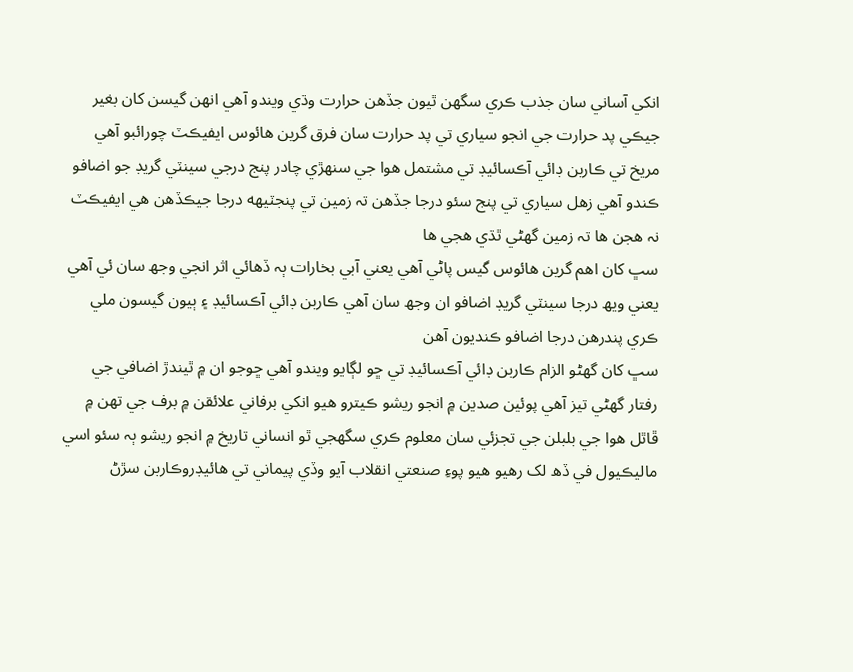انکي آساني سان جذب ڪري سگھن ٿيون جڏهن حرارت وڌي ويندو آهي انھن گيسن کان بغير جيڪي پد حرارت جي انجو سياري تي پد حرارت سان فرق گرين هائوس ايفيڪٽ چورائبو آهي مريخ تي ڪاربن ڊائي آڪسائيڊ تي مشتمل هوا جي سنهڙي چادر پنج درجي سينٽي گريڊ جو اضافو ڪندو آهي زهل سياري تي پنج سئو درجا جڏهن تہ زمين تي پنجٽيهه درجا جيڪڏهن هي ايفيڪٽ نہ هجن ها تہ زمين گھڻي ٿڌي هجي ها
سڀ کان اهم گرين هائوس گيس پاڻي آهي يعني آبي بخارات ٻہ ڏهائي اثر انجي وجھ سان ئي آهي يعني ويھ درجا سينٽي گريڊ اضافو ان وجھ سان آهي ڪاربن ڊائي آڪسائيڊ ۽ ٻيون گيسون ملي ڪري پندرهن درجا اضافو ڪنديون آهن
سڀ کان گھڻو الزام ڪاربن ڊائي آڪسائيڊ تي ڇو لڳايو ويندو آهي ڇوجو ان ۾ ٿيندڙ اضافي جي رفتار گھڻي تيز آهي پوئين صدين ۾ انجو ريشو ڪيترو هيو انکي برفاني علائقن ۾ برف جي تهن ۾ ڦاٿل هوا جي بلبلن جي تجزئي سان معلوم ڪري سگھجي ٿو انساني تاريخ ۾ انجو ريشو ٻہ سئو اسي ماليڪيول في ڏھ لک رهيو هيو پوءِ صنعتي انقلاب آيو وڏي پيماني تي هائيڊروڪاربن سڙڻ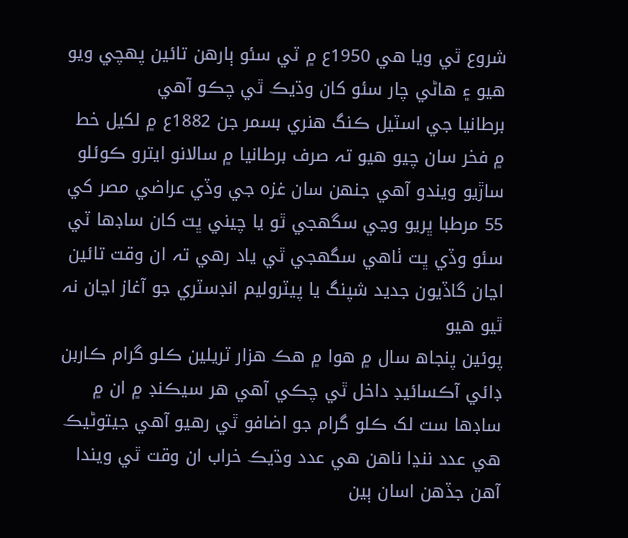شروع ٿي ويا هي 1950ع ۾ ٽي سئو ٻارهن تائين پھچي ويو هيو ۽ هاڻي چار سئو کان وڌيڪ ٿي چڪو آهي
برطانيا جي اسٽيل ڪنگ هنري بسمر جن 1882ع ۾ لکيل خط ۾ فخر سان چيو هيو تہ صرف برطانيا ۾ سالانو ايترو ڪوئلو ساڙيو ويندو آهي جنھن سان غزہ جي وڏي عراضي مصر کي 55 مرطبا ڀريو وڃي سگھجي ٿو يا چيني ڀت کان ساڊها ٽي سئو وڏي ڀت ٺاهي سگھجي ٿي ياد رهي تہ ان وقت تائين اڃان گاڏيون جديد شپنگ يا پيٽروليم انڊسٽري جو آغاز اڃان نہ ٿيو هيو
پوئين پنجاھ سال ۾ هوا ۾ هڪ هزار ٽريلين ڪلو گرام ڪاربن ڊائي آڪسائيڊ داخل ٿي چڪي آهي هر سيڪنڊ ۾ ان ۾ ساڊها ست لک ڪلو گرام جو اضافو ٿي رهيو آهي جيتوڻيڪ هي عدد ننڍا ناهن هي عدد وڌيڪ خراب ان وقت ٿي ويندا آهن جڏهن اسان ٻين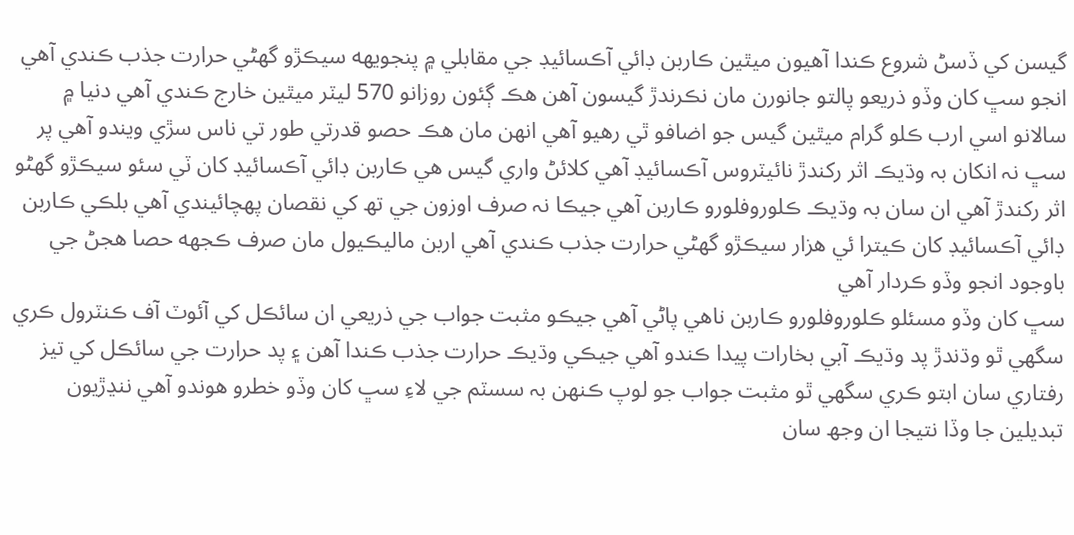گيسن کي ڏسڻ شروع ڪندا آهيون ميٿين ڪاربن ڊائي آڪسائيڊ جي مقابلي ۾ پنجويهه سيڪڙو گھڻي حرارت جذب ڪندي آهي انجو سڀ کان وڏو ذريعو پالتو جانورن مان نڪرندڙ گيسون آهن هڪ ڳئون روزانو 570 ليٽر ميٿين خارج ڪندي آهي دنيا ۾ سالانو اسي ارب ڪلو گرام ميٿين گيس جو اضافو ٿي رهيو آهي انھن مان ھڪ حصو قدرتي طور تي ناس سڙي ويندو آهي پر سڀ نہ انکان بہ وڌيڪ اثر رکندڙ نائيٽروس آڪسائيڊ آهي کلائڻ واري گيس هي ڪاربن ڊائي آڪسائيڊ کان ٽي سئو سيڪڙو گھڻو اثر رکندڙ آهي ان سان بہ وڌيڪ ڪلوروفلورو ڪاربن آهي جيڪا نہ صرف اوزون جي تھ کي نقصان پهچائيندي آهي بلڪي ڪاربن ڊائي آڪسائيڊ کان ڪيترا ئي هزار سيڪڙو گھڻي حرارت جذب ڪندي آهي اربن ماليڪيول مان صرف ڪجهه حصا هجڻ جي باوجود انجو وڏو ڪردار آهي
سڀ کان وڏو مسئلو ڪلوروفلورو ڪاربن ناهي پاڻي آهي جيڪو مثبت جواب جي ذريعي ان سائڪل کي آئوٽ آف ڪنٽرول ڪري سگهي ٿو وڌندڙ پد وڌيڪ آبي بخارات پيدا ڪندو آهي جيڪي وڌيڪ حرارت جذب ڪندا آهن ۽ پد حرارت جي سائڪل کي تيز رفتاري سان ابتو ڪري سگھي ٿو مثبت جواب جو لوپ ڪنھن بہ سسٽم جي لاءِ سڀ کان وڏو خطرو هوندو آهي ننڍڙيون تبديلين جا وڏا نتيجا ان وجھ سان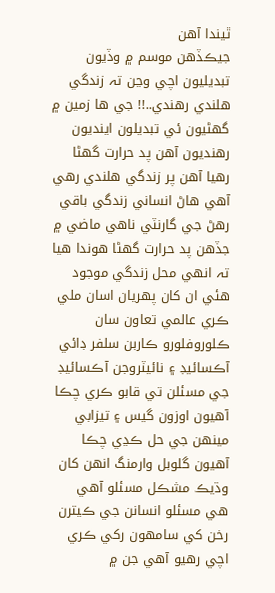ٿيندا آهن
جيڪڏهن موسم ۾ وڏيون تبديليون اچي وڃن تہ زندگي هلندي رهندي..!! جي ها زمين ۾ گهڻيون ئي تبديلون اينديون رهنديون آهن پد حرارت گھڻا رهيا آهن پر زندگي هلندي رهي آهي هاڻ انساني زندگي باقي رهڻ جي گارنٽي ناهي ماضي ۾ جڏهن پد حرارت گھڻا هوندا هيا تہ انهي محل زندگي موجود هئي ان کان پھريان اسان ملي ڪري عالمي تعاون سان ڪلوروفلورو ڪاربن سلفر ڊائي آڪسائيڊ ۽ نائيٽروجن آڪسائيڊ جي مسئلن تي قابو ڪري چڪا آهيون اوزون گيس ۽ تيزابي مينھن جي حل ڪڍي چڪا آهيون گلوبل وارمنگ انھن کان وڌيڪ مشڪل مسئلو آهي
هي مسئلو انسانن جي ڪيترن رخن کي سامھون رکي ڪري اچي رهيو آهي جن ۾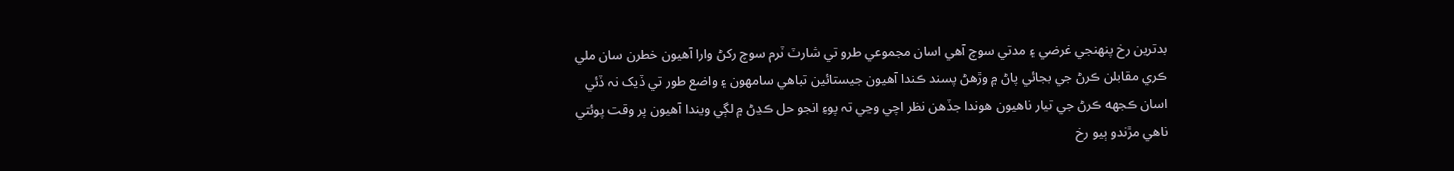بدترين رخ پنھنجي غرضي ۽ مدتي سوچ آهي اسان مجموعي طرو تي شارٽ ٽرم سوچ رکڻ وارا آهيون خطرن سان ملي ڪري مقابلن ڪرڻ جي بجائي پاڻ ۾ وڙهڻ پسند ڪندا آهيون جيستائين تباهي سامھون ۽ واضع طور تي ڏيک نہ ڏئي اسان ڪجهه ڪرڻ جي تيار ناهيون هوندا جڏهن نظر اچي وڃي تہ پوءِ انجو حل ڪڍڻ ۾ لڳي ويندا آهيون پر وقت پوئتي ناهي مڙندو ٻيو رخ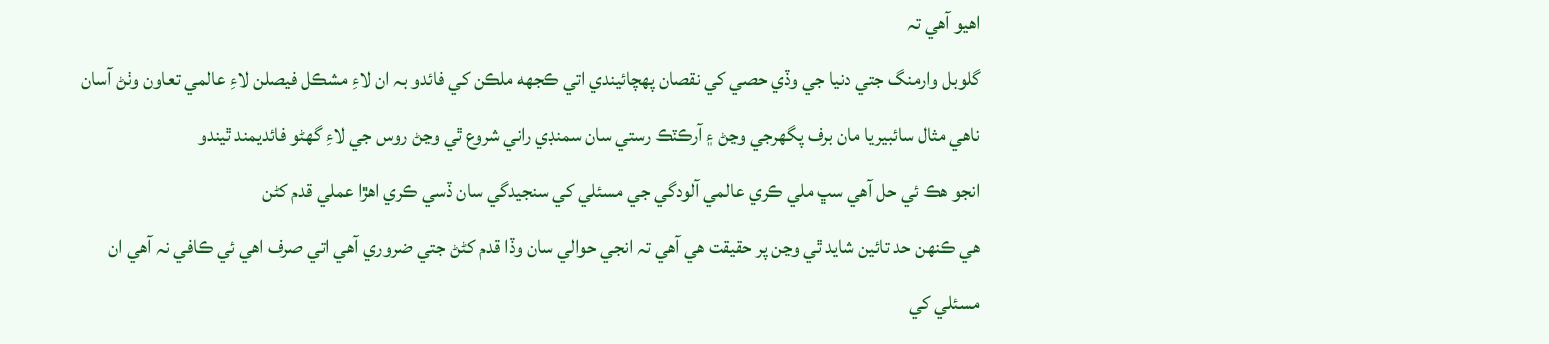اهيو آهي تہ
گلوبل وارمنگ جتي دنيا جي وڏي حصي کي نقصان پهچائيندي اتي ڪجهه ملڪن کي فائدو بہ ان لاءِ مشڪل فيصلن لاءِ عالمي تعاون وٺڻ آسان ناهي مثال سائبيريا مان برف پگهرجي وڃڻ ۽ آرڪٽڪ رستي سان سمنڊي راني شروع ٿي وڃڻ روس جي لاءِ گھڻو فائديمند ٿيندو
انجو هڪ ئي حل آهي سڀ ملي ڪري عالمي آلودگي جي مسئلي کي سنجيدگي سان ڏسي ڪري اهڙا عملي قدم کڻن
هي ڪنھن حد تائين شايد ٿي وڃن پر حقيقت هي آهي تہ انجي حوالي سان وڏا قدم کڻڻ جتي ضروري آهي اتي صرف اهي ئي ڪافي نہ آهي ان مسئلي کي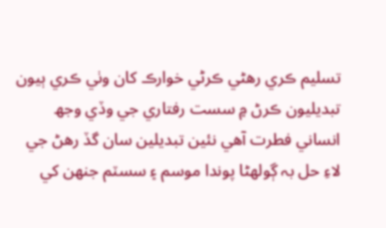تسليم ڪري رهڻي ڪرڻي خوارڪ کان وٺي ڪري ٻيون تبديليون ڪرڻ ۾ سست رفتاري جي وڏي وجھ انساني فطرت آهي نئين تبديلين سان گڏ رهڻ جي لاءِ حل بہ ڳولهڻا پوندا موسم ۽ سسٽم جنھن کي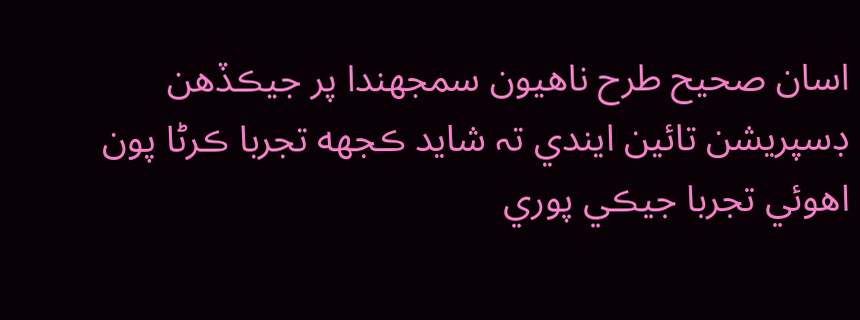اسان صحيح طرح ناهيون سمجھندا پر جيڪڏهن ڊسپريشن تائين ايندي تہ شايد ڪجهه تجربا ڪرڻا پون اهوئي تجربا جيڪي پوري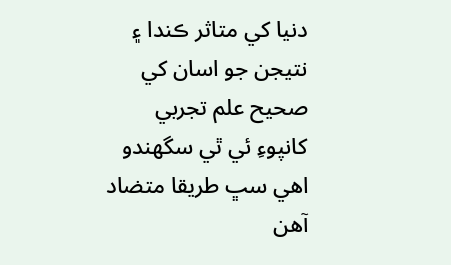دنيا کي متاثر ڪندا ۽ نتيجن جو اسان کي صحيح علم تجربي کانپوءِ ئي ٿي سگھندو اهي سڀ طريقا متضاد آهن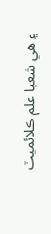۽ هي شعبا علم ڪلائميٽ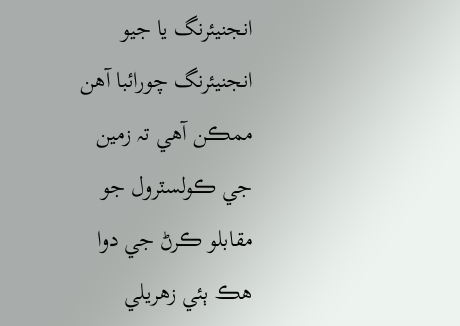انجنيئرنگ يا جيو انجنيئرنگ چورائبا آهن
ممڪن آهي تہ زمين جي ڪولسٽرول جو مقابلو ڪرڻ جي دوا هڪ ٻئي زهريلي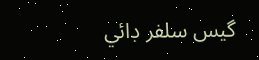گيس سلفر ڊائي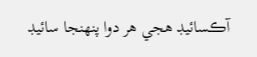آڪسائيڊ هجي هر دوا پنھنجا سائيڊ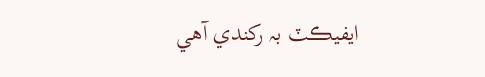ايفيڪٽ بہ رکندي آهي